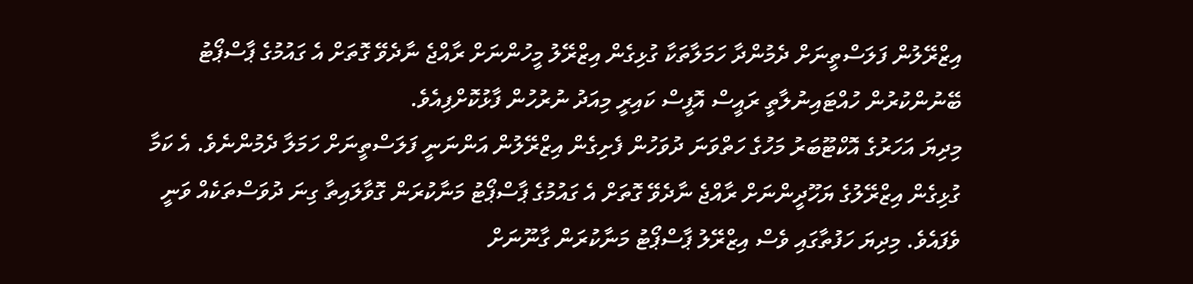އިޒްރޭލުން ފަލަސްތީނަށް ދެމުންދާ ހަމަލާތަކާ ގުޅިގެން އިޒްރޭލު މީހުންނަށް ރާއްޖެ ނާދެވޭ ގޮތަށް އެ ގައުމުގެ ޕާސްޕޯޓު ބޭނުންކުރުން ހުއްޓައިނުލާތީ ރައީސް އޮފީސް ކައިރީ މިއަދު ނުރުހުން ފާޅުކޮށްފިއެވެ.
މިދިޔަ އަހަރުގެ އޮކްޓޫބަރު މަހުގެ ހަތްވަނަ ދުވަހުން ފެށިގެން އިޒްރޭލުން އަންނަނީ ފަލަސްތީނަށް ހަމަލާ ދެމުންނެވެ. އެ ކަމާ ގުޅިގެން އިޒްރޭލުގެ ޔަހޫދީންނަށް ރާއްޖެ ނާދެވޭ ގޮތަށް އެ ގައުމުގެ ޕާސްޕޯޓު މަނާކުރަން ގޮވާލައިތާ ގިނަ ދުވަސްތަކެއް ވަނީ ވެފައެވެ. މިދިޔަ ހަފުތާގައި ވެސް އިޒްރޭލު ޕާސްޕޯޓު މަނާކުރަން ގާނޫނަށް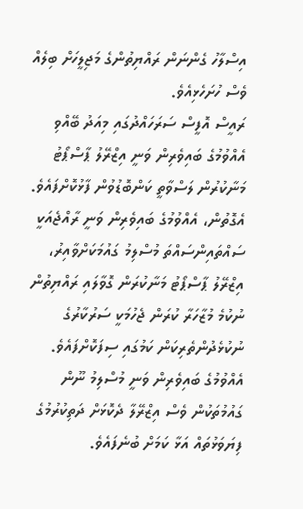އިސްލާހު ގެންނަން ރައްޔިތުންގެ މަޖިލީހަށް ބިލެއް ވެސް ހުށަހެޅިއެވެ.
ރައީސް އޮފީސް ސަރަހައްދުގައި މިއަދު ބޭއްވި އެއްވުމުގެ ބައިވެރިން ވަނީ އިޒްރޭލު ޕާސްޕޯޓު މަނާކުރުން ލަސްވާތީ ކަންބޮޑުވުން ފާޅުކޮށްފައެވެ.
އެގޮތުން، އެއްވުމުގެ ބައިވެރިން ވަނީ ރާއްޖެއަކީ ސައްތައިންސައްތަ މުސްލިމު ގައުމަކަށްވާއިރު، އިޒްރޭލު ޕާސްޕޯޓު މަނާކުރަން ގޮވާލައި ރައްޔިތުން ނުކުމެ މުޒާހަރާ ކުރަން ޖެހުމަކީ ސަރުކާރުގެ ނުކުޅެދުންތެރިކަން ކަމުގައި ސިފަކޮށްފައެވެ. އެއްވުމުގެ ބައިވެރިން ވަނީ މުސްލިމު ނޫން ގައުމުތަކުން ވެސް އިޒްރޭލާ ދެކޮޅަށް ދަތިކުރުމުގެ ފިޔަވަޅުތައް އަޅާ ކަމަށް ބުނެފައެވެ.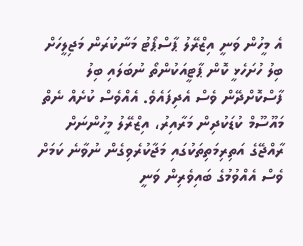އެ މީހުން ވަނީ އިޒްރޭލު ޕާސްޕޯޓު މަނާކުރަން މަޖިލީހަށް ބިލު ހުށަހެޅީ ކޮން ޕާޓީއަކުންތޯ ނުބަލައި ބިލު ފާސްކޮށްދޭން ވެސް އެދިފައެވެ. އެއްވެސް ކުށެއް ނެތް މައޫސޫމް ކުޑަކުދިން މަރާއިރު، އިޒްރޭލު މީހުންނަށް ރާއްޖޭގެ އަތިރިމަތިތަކުގައި މަޖާކުރެވިގެން ނުވާނެ ކަމަށް ވެސް އެއްވުމުގެ ބައިވެރިން ވަނީ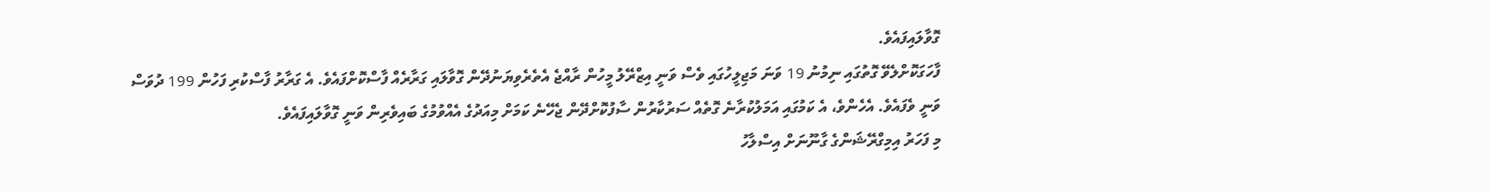ގޮވާލައިފައެވެ.
ފާހަގަކޮށްލެވޭ ގޮތުގައި ނިމުނު 19 ވަނަ މަޖިލީހުގައި ވެސް ވަނީ އިޒްރޭލު މީހުން ރާއްޖެ އެތެރެވިޔަނުދޭން ގޮވާލައި ގަރާރެއް ފާސްކޮށްފައެވެ. އެ ގަރާރު ފާސްކުރި ފަހުން 199 ދުވަސް ވަނީ ވެފައެވެ. އެހެންވެ، އެ ކަމުގައި އަމަލުކުރާނެ ގޮތެއް ސަރުކާރުން ސާފުކޮށްދޭން ޖެހޭނެ ކަމަށް މިއަދުގެ އެއްވުމުގެ ބައިވެރިން ވަނީ ގޮވާލައިފައެވެ.
މި ފަހަރު އިމިގްރޭޝަންގެ ގާނޫނަށް އިސްލާހު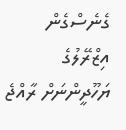ގެނެސްގެން އިޒްރޭލުގެ ޔަހޫދީންނަށް ރާއްޖެ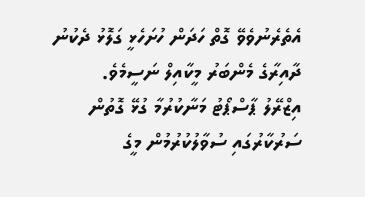އެތެރެނުވެވޭ ގޮތް ހަދަން ހުށަހެޅީ ގަލޮޅު ދެކުނު ދާއިރާގެ މެންބަރު މީކާއިލް ނަސީމެވެ.
އިޒްރޭލު ޕާސްޕޯޓު މަނާކުރުމާ ގުޅޭ ގޮތުން ސަރުކާރުގައި ސުވާލުކުރުމުން މީގެ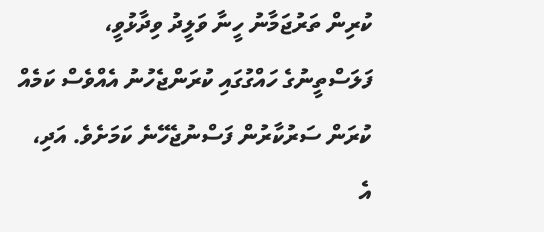ކުރިން ތަރުޖަމާނު ހީނާ ވަލީދު ވިދާޅުވީ، ފަލަސްތީނުގެ ހައްގުގައި ކުރަންޖެހުނު އެއްވެސް ކަމެއް ކުރަން ސަރުކާރުން ފަސްނުޖެހޭނެ ކަމަށެވެ. އަދި، އެ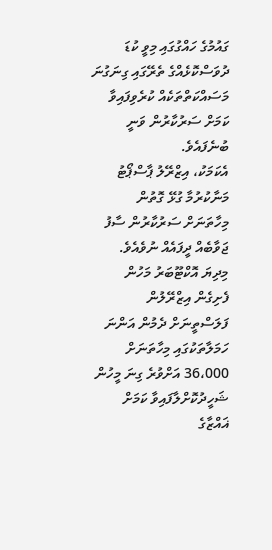ގައުމުގެ ހައްގުގައި މިވީ ކުޑަ ދުވަސްކޮޅެއްގެ ތެރޭގައި ގިނަގުނަ މަސައްކަތްތަކެއް ކުރެވިފައިވާ ކަމަށް ސަރުކާރުން ވަނީ ބުނެފައެވެ.
އެކަމަކު، އިޒްރޭލު ޕާސްޕޯޓު މަނާކުރުމާ ގުޅޭ ގޮތުން މިހާތަނަށް ސަރުކާރުން ސާފު ޖަވާބެއް ދީފައެއް ނުވެއެވެ.
މިދިޔަ އޮކްޓޫބަރު މަހުން ފެށިގެން އިޒްރޭލުން ފަލަސްތީނަށް ދެމުން އަންނަ ހަމަލާތަކުގައި މިހާތަނަށް 36،000 އަށްވުރެ ގިނަ މީހުން ޝަހީދުކޮށްލާފައިވާ ކަމަށް ޣައްޒާގެ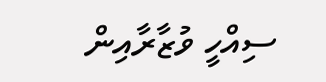ސިއްހީ ވުޒާރާއިން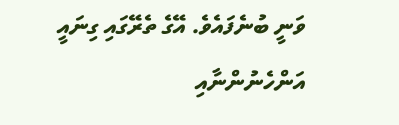ވަނީ ބުނެފައެވެ. އޭގެ ތެރޭގައި ގިނައީ އަންހެނުންނާއި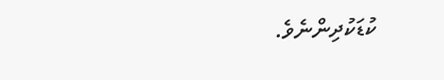ކުޑަކުދިންނެވެ.